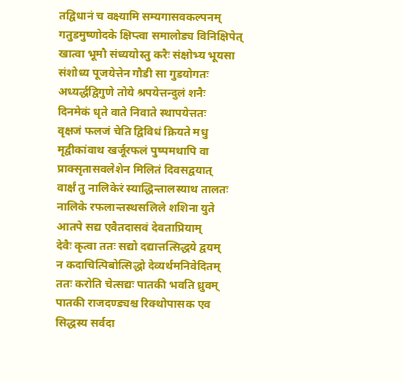तद्विधानं च वक्ष्यामि सम्यगासवकल्पनम्
गतुडमुष्णोदके क्षिप्त्वा समालोड्य विनिक्षिपेत्
खात्वा भूमौ संध्ययोस्तु करैः संक्षोभ्य भूयसा
संशोध्य पूजयेत्तेन गौडी सा गुडयोगतः
अध्यर्द्धद्विगुणे तोये श्रपयेत्तन्दुलं शनैः
दिनमेकं धृते वाते निवाते स्थापयेत्ततः
वृक्षजं फलजं चेति द्विविधं क्रियते मधु
मृद्वीकांवाथ खर्जूरफलं पुष्पमथापि वा
प्राक्सृतासवलेशेन मिलितं दिवसद्वयात्
वार्क्षं तु नालिकेरं स्याद्धिन्तालस्याथ तालतः
नालिके रफलान्तस्थसलिले शशिना युते
आतपे सद्य एवैतदासवं देवताप्रियाम्
देवैः कृत्वा ततः सद्यो दद्यात्तत्सिद्धये द्वयम्
न कदाचित्पिबोत्सिद्धो देव्यर्थमनिवेदितम्
ततः करोति चेत्सद्यः पातकी भवति ध्रुवम्
पातकी राजदण्ड्यश्च रिक्थोपासक एव
सिद्धस्य सर्वदा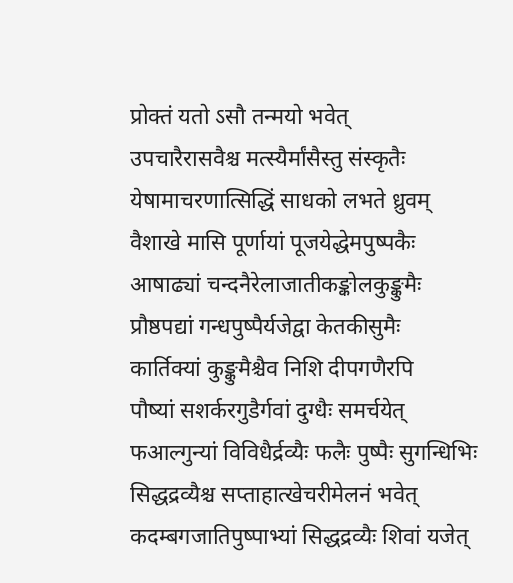प्रोक्तं यतो ऽसौ तन्मयो भवेत्
उपचारैरासवैश्च मत्स्यैर्मांसैस्तु संस्कृतैः
येषामाचरणात्सिद्धिं साधको लभते ध्रुवम्
वैशाखे मासि पूर्णायां पूजयेद्धेमपुष्पकैः
आषाढ्यां चन्दनैरेलाजातीकङ्कोलकुङ्कुमैः
प्रौष्ठपद्यां गन्धपुष्पैर्यजेद्वा केतकीसुमैः
कार्तिक्यां कुङ्कुमैश्चैव निशि दीपगणैरपि
पौष्यां सशर्करगुडैर्गवां दुग्धैः समर्चयेत्
फआल्गुन्यां विविधैर्द्रव्यैः फलैः पुष्पैः सुगन्धिभिः
सिद्धद्रव्यैश्च सप्ताहात्खेचरीमेलनं भवेत्
कदम्बगजातिपुष्पाभ्यां सिद्धद्रव्यैः शिवां यजेत्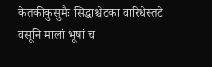केतकीकुसुमैः सिद्धाश्चेटका वारिधेस्तटे
वसूनि मालां भूषां च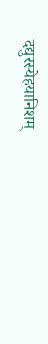दद्युरस्येहयानिशम्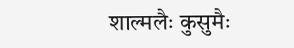शाल्मलैः कुसुमैः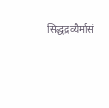सिद्धद्रव्यैर्मासं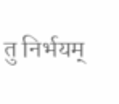तु निर्भयम्